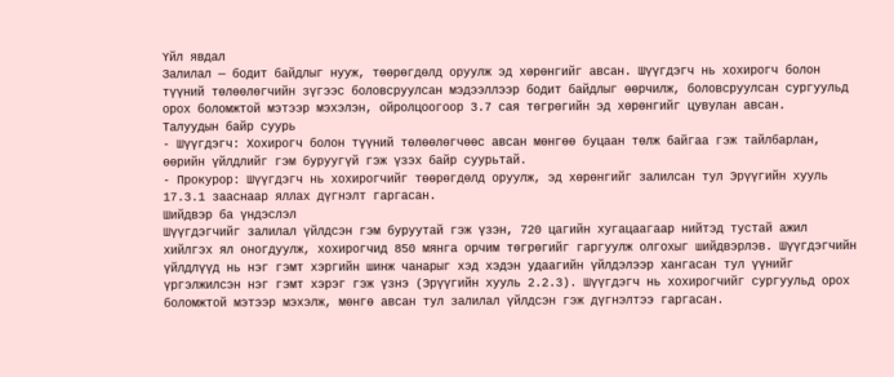Үйл явдал
Залилал — бодит байдлыг нууж, төөрөгдөлд оруулж эд хөрөнгийг авсан. Шүүгдэгч нь хохирогч болон түүний төлөөлөгчийн зүгээс боловсруулсан мэдээллээр бодит байдлыг өөрчилж, боловсруулсан сургуульд орох боломжтой мэтээр мэхэлэн, ойролцоогоор 3.7 сая төгрөгийн эд хөрөнгийг цувулан авсан.
Талуудын байр суурь
- Шүүгдэгч: Хохирогч болон түүний төлөөлөгчөөс авсан мөнгөө буцаан төлж байгаа гэж тайлбарлан, өөрийн үйлдлийг гэм буруугүй гэж үзэх байр суурьтай.
- Прокурор: Шүүгдэгч нь хохирогчийг төөрөгдөлд оруулж, эд хөрөнгийг залилсан тул Эрүүгийн хууль 17.3.1 зааснаар яллах дүгнэлт гаргасан.
Шийдвэр ба үндэслэл
Шүүгдэгчийг залилал үйлдсэн гэм буруутай гэж үзэн, 720 цагийн хугацаагаар нийтэд тустай ажил хийлгэх ял оногдуулж, хохирогчид 850 мянга орчим төгрөгийг гаргуулж олгохыг шийдвэрлэв. Шүүгдэгчийн үйлдлүүд нь нэг гэмт хэргийн шинж чанарыг хэд хэдэн удаагийн үйлдэлээр хангасан тул үүнийг үргэлжилсэн нэг гэмт хэрэг гэж үзнэ (Эрүүгийн хууль 2.2.3). Шүүгдэгч нь хохирогчийг сургуульд орох боломжтой мэтээр мэхэлж, мөнгө авсан тул залилал үйлдсэн гэж дүгнэлтээ гаргасан.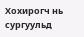Хохирогч нь сургуульд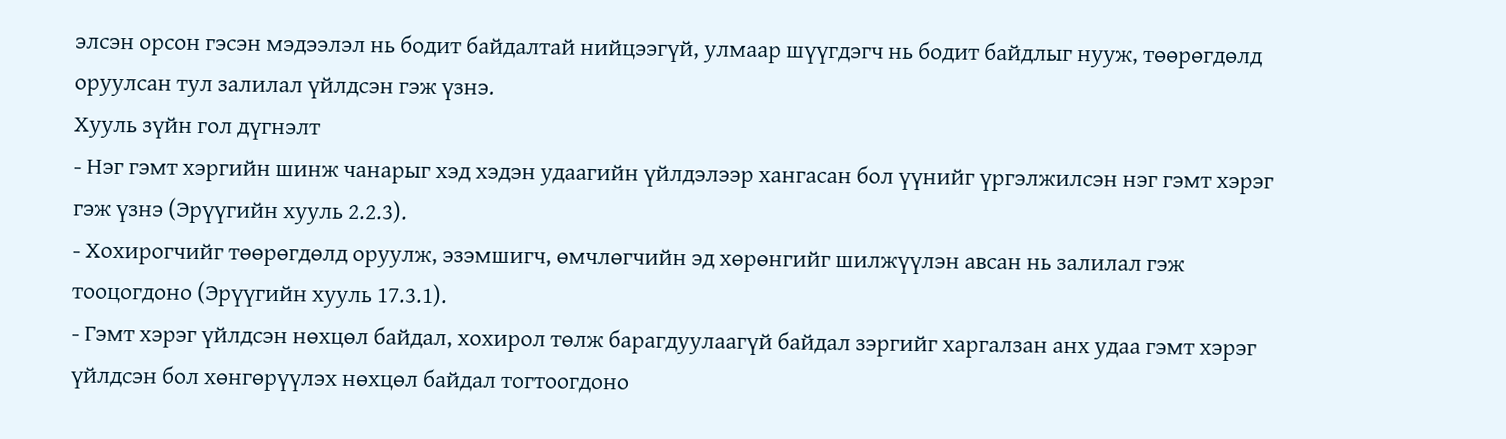элсэн орсон гэсэн мэдээлэл нь бодит байдалтай нийцээгүй, улмаар шүүгдэгч нь бодит байдлыг нууж, төөрөгдөлд оруулсан тул залилал үйлдсэн гэж үзнэ.
Хууль зүйн гол дүгнэлт
- Нэг гэмт хэргийн шинж чанарыг хэд хэдэн удаагийн үйлдэлээр хангасан бол үүнийг үргэлжилсэн нэг гэмт хэрэг гэж үзнэ (Эрүүгийн хууль 2.2.3).
- Хохирогчийг төөрөгдөлд оруулж, эзэмшигч, өмчлөгчийн эд хөрөнгийг шилжүүлэн авсан нь залилал гэж тооцогдоно (Эрүүгийн хууль 17.3.1).
- Гэмт хэрэг үйлдсэн нөхцөл байдал, хохирол төлж барагдуулаагүй байдал зэргийг харгалзан анх удаа гэмт хэрэг үйлдсэн бол хөнгөрүүлэх нөхцөл байдал тогтоогдоно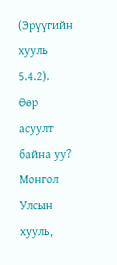(Эрүүгийн хууль 5.4.2).
Өөр асуулт байна уу?
Монгол Улсын хууль,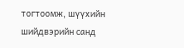тогтоомж, шүүхийн шийдвэрийн санд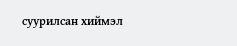суурилсан хиймэл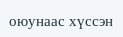оюунаас хүссэн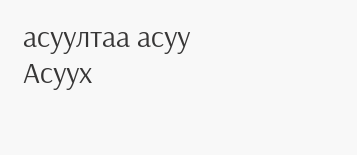асуултаа асуу
Асуух